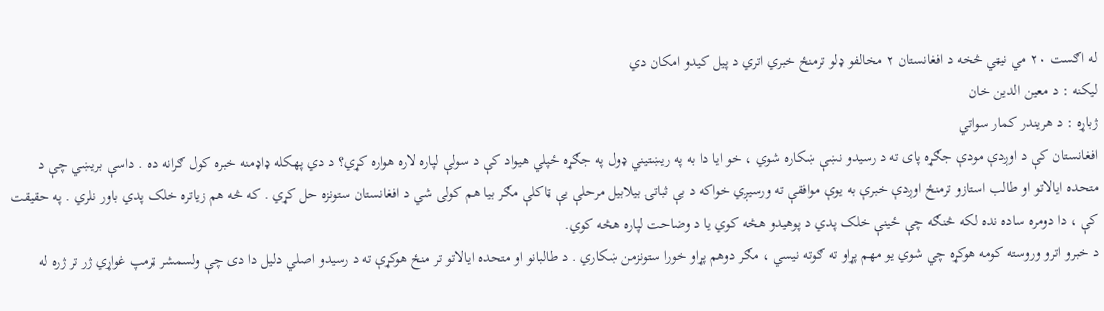له اګست ۲۰ مي نيټي څخه د افغانستان ۲ مخالفو ډلو ترمنځ خبري اتري د پيل کيدو امکان دي
ليکنه : د معين الدين خان
ژباړه : د هريندر کمار سواتي
افغانستان کې د اوږدې مودې جګړه پای ته د رسیدو نښې ښکاره شوي ، خو ایا دا به په ریښتیني ډول په جګړه ځپلي هیواد کې د سولې لپاره لاره هواره کړي؟ د دي پهکله ډاډمنه خبره کول ګرانه ده . داسې بریښي چې د متحده ایالاتو او طالب استازو ترمنځ اوږدې خبرې به یوې موافقې ته ورسیږي خواکه د بې ثباتۍ بیلابیل مرحلې یې ټاکلې مګر بيا هم کولی شي د افغانستان ستونزه حل کړي . که څه هم زياتره خلک پدي باور نلري . په حقیقت کې ، دا دومره ساده نده لکه څنګه چې ځینې خلک پدي د پوهیدو هڅه کوي یا د وضاحت لپاره هڅه کوي.
د خبرو اترو وروسته کومه هوکړه چي شوي يو مهم پړاو ته ګوته نیسي ، مګر دوهم پړاو خورا ستونزمن ښکاري . د طالبانو او متحده ایالاتو تر منځ هوکړې ته د رسیدو اصلي دلیل دا دی چې ولسمشر ټرمپ غواړي ژر تر ژره له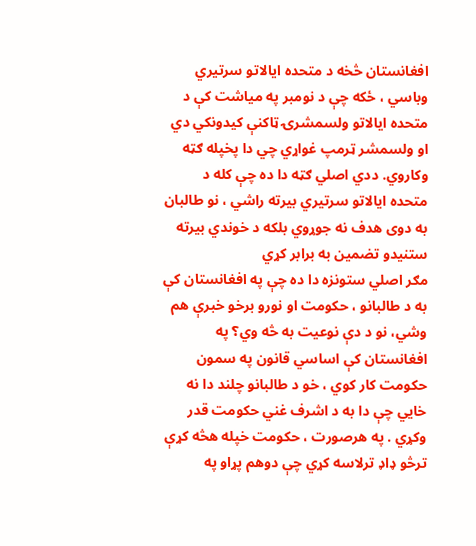افغانستان څخه د متحده ایالاتو سرتیري وباسي ، ځکه چې د نومبر په میاشت کې د متحده ایالاتو ولسمشرۍ ټاکنې کیدونکي دي او ولسمشر ټرمپ غواړي چي دا پخپله ګټه وکاروي. ددي اصلي ګټه دا ده چې کله د متحده ایالاتو سرتیري بیرته راشي ، نو طالبان به دوی هدف نه جوړوي بلکه د خوندي بیرته ستنیدو تضمین به برابر کړي
مګر اصلي ستونزه دا ده چې په افغانستان کې به د طالبانو ، حکومت او نورو برخو خبرې هم وشي، نو د دې نوعیت به څه وي؟ په افغانستان کې اساسي قانون په سمون حکومت کار کوي ، خو د طالبانو چلند دا نه خايي چې دا به د اشرف غني حکومت قدر وکړي . په هرصورت ، حکومت خپله هڅه کړې ترڅو ډاډ ترلاسه کړي چې دوهم پړاو په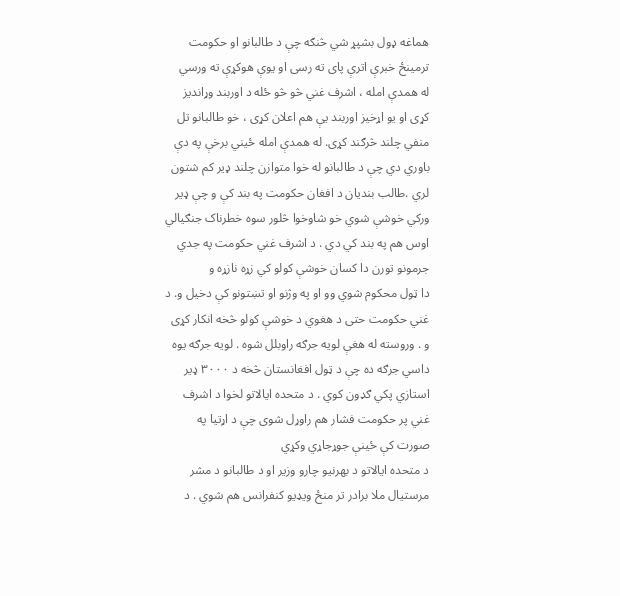هماغه ډول بشپړ شي څنګه چې د طالبانو او حکومت ترمینځ خبرې اترې پای ته رسی او یوې هوکړې ته ورسي
له همدې امله ، اشرف غني څو څو ځله د اوربند وړاندیز کړی او یو اړخیز اوربند یې هم اعلان کړی ، خو طالبانو تل منفي چلند څرګند کړی. له همدې امله ځیني برخې په دې باوري دي چې د طالبانو له خوا متوازن چلند ډير کم شتون لري .طالب بندیان د افغان حکومت په بند کې و چې ډیر ورکي خوشې شوي خو شاوخوا څلور سوه خطرناک جنګیالي اوس هم په بند کي دي . د اشرف غني حکومت په جدي جرمونو تورن دا کسان خوشې کولو کي زړه نازړه و
دا ټول محکوم شوي وو او په وژنو او تښتونو کې دخیل و. د غني حکومت حتی د هغوي د خوشې کولو څخه انکار کړی و . وروسته له هغې لویه جرګه راوبلل شوه . لویه جرګه یوه داسي جرګه ده چې د ټول افغانستان څخه د ۳۰۰۰ ډیر استازي پکي ګډون کوي . د متحده ایالاتو لخوا د اشرف غني پر حکومت فشار هم راوړل شوی چې د اړتیا په صورت کې ځینې جوړجاړي وکړي
د متحده ایالاتو د بهرنیو چارو وزیر او د طالبانو د مشر مرستیال ملا برادر تر منځ ویډیو کنفرانس هم شوي . د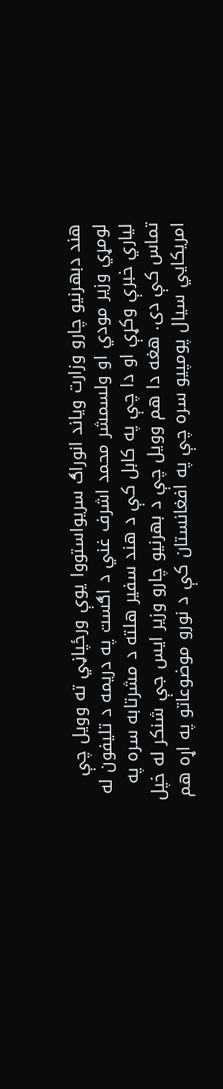هند دبهرنیو چارو وزارت ویاند انوراګ سریواستووا یوې ورځپاڼي ته وویل چې لومړي وزیر مودي او ولسمشر محمد اشرف غني د اګست په دریمه د تلیفون له لياري خبرې وکړې او دا چې په کابل کې د هند سفیر هلته د مشرتابه سره په تماس کې دی. هغه دا هم وویل چې د بهرنیو چارو وزیر ایس جې شنکر له خپل امریکایي سیال پومپیو سره چې په افغانستان کې د نورو موضوعاتو په اړه هم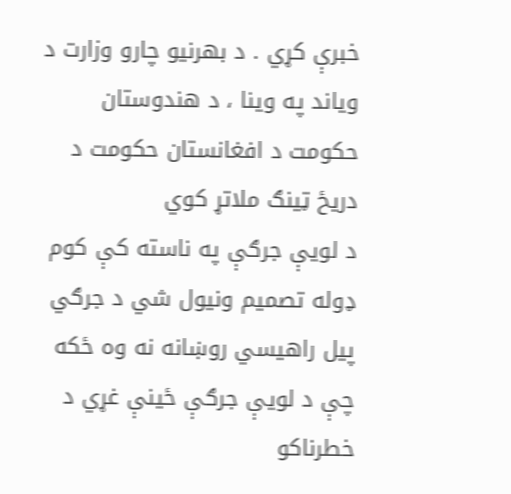خبرې کړي . د بهرنیو چارو وزارت د ویاند په وینا ، د هندوستان حکومت د افغانستان حکومت د دریځ ټينګ ملاتړ کوي
د لویې جرګې په ناسته کې کوم ډوله تصمیم ونیول شي د جرګي پيل راهيسي روښانه نه وه ځکه چې د لویې جرګې ځینې غړي د خطرناکو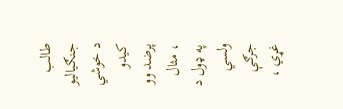طالب جنګیالیو د خوشي کيدو پرضد وو ، مثال په ډول د ولسي جرګې غړي ،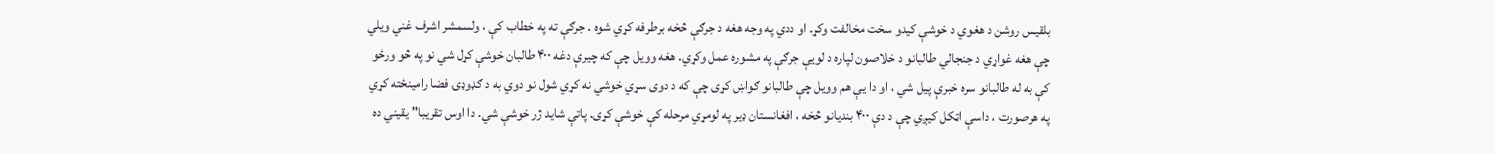بلقیس روشن د هغوي د خوشې کیدو سخت مخالفت وکړ. او ددي په وجه هغه د جرګې څخه برطرفه کړي شوه . جرګې ته په خطاب کې ، ولسمشر اشرف غني ویلي چې هغه غواړي د جنجالي طالبانو د خلاصون لپاره د لویې جرګې په مشوره عمل وکړي. هغه وویل چې که چیرې دغه ۴۰۰ طالبان خوشې کړل شي نو په څو ورځو کې به له طالبانو سره خبرې پیل شي ، او دا یې هم وویل چې طالبانو ګواښ کړی چې که د دوی سړي خوشي نه کړي شول نو دوي به د ګډوډۍ فضا رامینځته کړي
په هرصورت ، داسې اټکل کیږي چې د دې ۴۰۰ بندیانو څخه ، افغانستان ډير په لومړي مرحله کې خوشې کړی. پاتې شاید ژر خوشې شي. دا اوس تقريبا" یقیني ده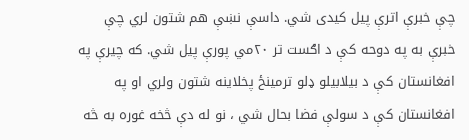چې خبرې اترې پیل کیدی شي. داسې نښې هم شتون لري چې خبرې به په دوحه کې د اګست تر ۲۰مي پورې پیل شي. که چیرې په افغانستان کې د بیلابیلو ډلو ترمینځ پخلاینه شتون ولري او په افغانستان کې د سولې فضا بحال شي ، نو له دې څخه غوره به څه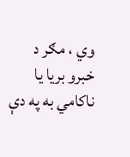وي ، مګر د خبرو بریا یا ناکامي به په دې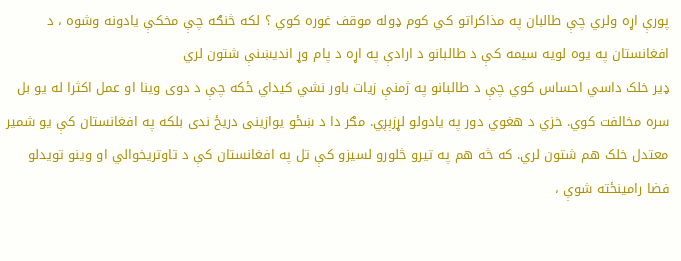پورې اړه ولري چې طالبان په مذاکراتو کي کوم ډوله موقف غوره کوي ؟ لکه څنګه چې مخکې یادونه وشوه ، د افغانستان په یوه لویه سیمه کې د طالبانو د ارادې په اړه د پام وړ اندیښنې شتون لري
ډير خلک داسي احساس کوي چې د طالبانو په ژمنې زيات باور نشي کيداي ځکه چې د دوی وينا او عمل اکثرا له يو بل سره مخالفت کوي. خزي د هغوي دور په يادولو لړزېږي. مګر دا د ښځو یوازینی دریځ ندی بلکه په افغانستان کې یو شمیر معتدل خلک هم شتون لري. که څه هم په تیرو څلورو لسیزو کې تل په افغانستان کې د تاوتریخوالي او وینو تويدلو فضا رامینځته شوې ،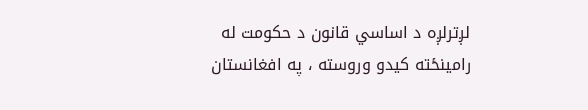لږترلږه د اساسي قانون د حکومت له رامینځته کیدو وروسته ، په افغانستان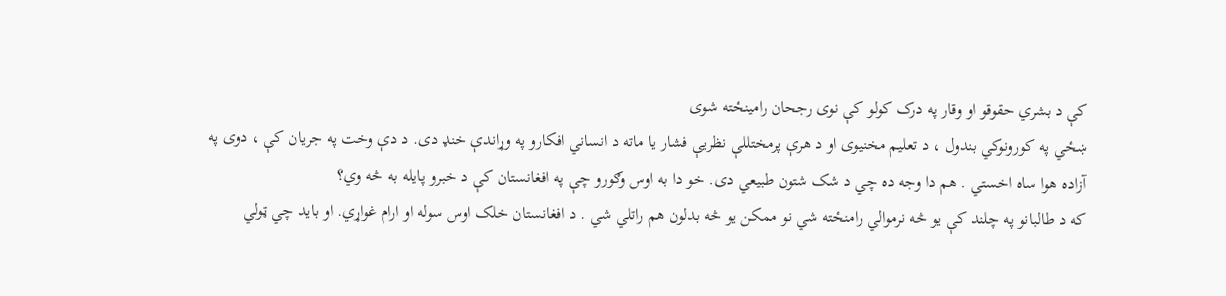کې د بشري حقوقو او وقار په درک کولو کې نوی رجحان رامینځته شوی
ښځي په کورونوکي بندول ، د تعلیم مخنیوی او د هرې پرمختللې نظریې فشار یا ماته د انساني افکارو په وړاندې خنډ دی. د دې وخت په جریان کې ، دوی په آزاده هوا ساه اخستي . هم دا وجه ده چي د شک شتون طبیعي دی. خو دا به اوس وګورو چې په افغانستان کې د خبرو پایله به څه وي؟
که د طالبانو په چلند کې یو څه نرموالي رامنځته شي نو ممکن یو څه بدلون هم راتلي شي . د افغانستان خلک اوس سوله او ارام غواړي. او بايد چي ټولي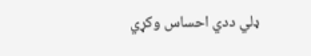ډلي ددي احساس وکړي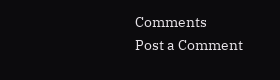Comments
Post a Comment